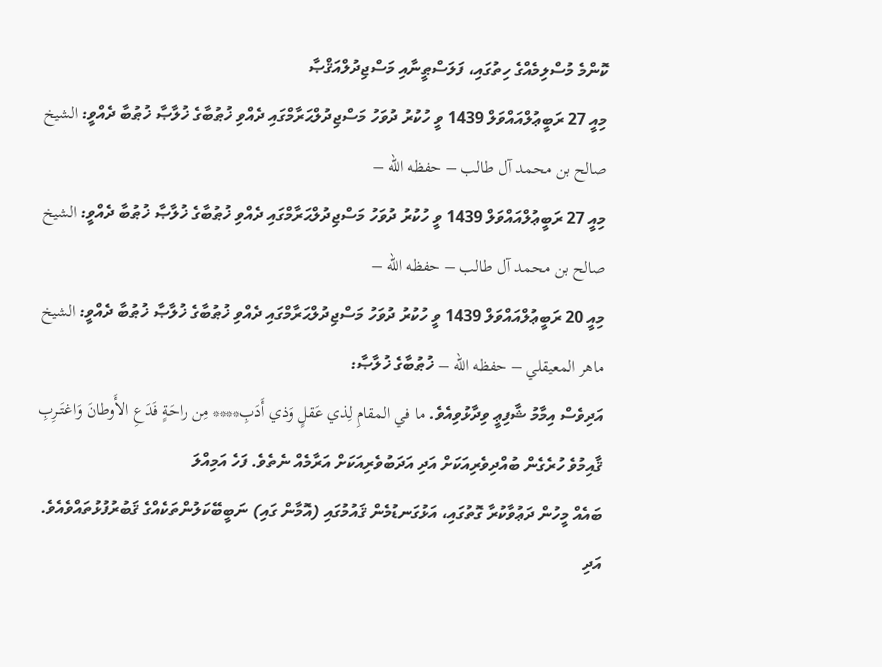ކޮންމެ މުސްލިމެއްގެ ހިތުގައި، ފަލަސްޠީނާއި މަސްޖިދުލްއަޤްޞާ
މިއީ 27 ރަބީޢުލްއައްވަލް 1439 ވީ ހުކުރު ދުވަހު މަސްޖިދުލްޙަރާމްގައި ދެއްވި ޚުޠުބާގެ ޚުލާޞާ ޚުޠުބާ ދެއްވީ: الشيخ صالح بن محمد آل طالب – حفظه الله –
މިއީ 27 ރަބީޢުލްއައްވަލް 1439 ވީ ހުކުރު ދުވަހު މަސްޖިދުލްޙަރާމްގައި ދެއްވި ޚުޠުބާގެ ޚުލާޞާ ޚުޠުބާ ދެއްވީ: الشيخ صالح بن محمد آل طالب – حفظه الله –
މިއީ 20 ރަބީޢުލްއައްވަލް 1439 ވީ ހުކުރު ދުވަހު މަސްޖިދުލްޙަރާމްގައި ދެއްވި ޚުޠުބާގެ ޚުލާޞާ ޚުޠުބާ ދެއްވީ: الشيخ ماهر المعيقلي – حفظه الله – ޚުޠުބާގެ ޚުލާޞާ:
އަދިވެސް އިމާމު ޝާފިޢީ ވިދާޅުވިއެވެ. ما في المقامِ لِذي عَقلٍ وَذي أَدَبِ**** مِن راحَةٍ فَدَعِ الأَوطانَ وَاغتَــرِبِ ޤާއިމުވެ ހުރެގެން ބުއްދިވެރިއަކަށް އަދި އަދަބުވެރިއަކަށް އަރާމެއް ނެތެވެ. ފަހެ އަމިއްލަ
ބައެއް މީހުން ދަޢުވާކުރާ ގޮތުގައި، އަޅުގަނޑުމެން ޤައުމުގައި (އޮމާން ގައި) ނަބީބޭކަލުންތަކެއްގެ ޤަބުރުފުޅުތައްވެއެވެ. އަދި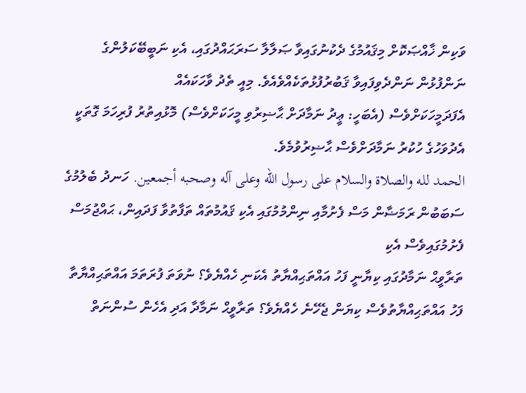ވަކިން ޚާއްޞަކޮށް މިޤައުމުގެ ދެކުނުގައިވާ ޞަލާލާ ސަރަޙައްދުގައި، އެކި ނަބީބޭކަލުންގެ ނަންފުޅުން ނަންދެވިފައިވާ ޤަބުރުފުޅުތަކެއްވެއެވެ. މިއީ ތެދު ވާހަކައެއް
އެފަދަމީހަކަށްވެސް (އެބަހީ: ޢީދު ނަމާދަށް ޙާޟިރުވި މީހަކަށްވެސް) މޮޅުއިތުރު ފުރިހަމަ ގޮތަކީ އެދުވަހުގެ ހުކުރު ނަމާދަށްވެސް ޙާޟިރުވުމެވެ.
الحمد لله والصلاة والسلام على رسول الله وعلى آله وصحبه أجمعين. ހަނދު ބެލުމުގެ ސަބަބުން ރަމަޟާން މަސް ފެށުމާއި ނިންމުމުގައި އެކި ޤައުމުތައް ތަފާތުވާ ފަދައިން، ޙައްޖުމަސް ފެށުމުގައިވެސް އެކި
ތަރާވީޙް ނަމާދުގައި ކިޔާނީ ފަހު އައްތަޙިއްޔާތު އެކަނި ހެއްޔެވެ؟ ނުވަތަ ފުރަތަމަ އައްތަޙިއްޔާތާ ފަހު އައްތަޙިއްޔާތުވެސް ކިޔަން ޖެހޭނެ ހެއްޔެވެ؟ ތަރާވީޙް ނަމާދާ އަދި އެހެން ސުންނަތް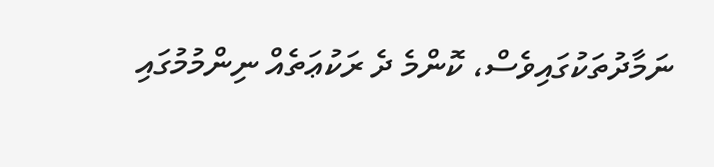ނަމާދުތަކުގައިވެސް، ކޮންމެ ދެ ރަކުޢަތެއް ނިންމުމުގައި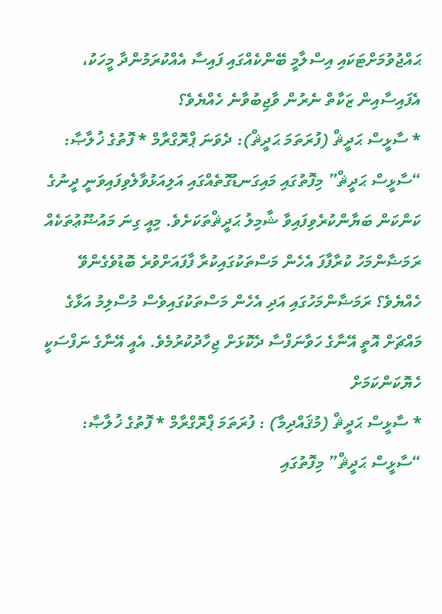ޙައްޖުވުމަށްޓަކައި އިސްލާމީ ބޭންކެއްގައި ފައިސާ އެއްކުރަމުންދާ މީހަކު، އެފައިސާއިން ޒަކާތް ނެރުން ވާޖިބުވާނެ ހެއްޔެވެ؟
* ސާޅީސް ޙަދީޘް (ފުރަތަމަ ޙަދީޘް): ދެވަނަ ޕްރޮގްރާމް * ފޮތުގެ ޚުލާޞާ: “ސާޅީސް ޙަދީޘް” މިފޮތުގައި މައިގަނޑުގޮތެއްގައި އަލިއަޅުވާލެވިފައިވަނީ ދީނުގެ ކަންކަން ބަޔާންކުރެވިފައިވާ ޝާމިލު ޙަދީޘްތަކަށެވެ. މިއީ ގިނަ މައުޟޫޢުތަކެއް
ރަމަޟާންމަހު ކުރާފާފަ އެހެން މަސްތަކުގައިކުރާ ފާފައަށްވުރެ ބޮޑުވެގެންވޭ ހެއްޔެވެ؟ ރަމަޟާންމަހުގައި އަދި އެހެން މަސްތަކުގައިވެސް މުސްލިމު އަޅާގެ މައްޗަށް އޮތީ އޭނާގެ ހަވާނަފްސާ ދެކޮޅަށް ޖިހާދުކުރުމެވެ. އެއީ އޭނާގެ ނަފްސަކީ ހެޔޮކަންކަމަށް
* ސާޅީސް ޙަދީޘް (މުޤައްދިމާ) : ފުރަތަމަ ޕްރޮގްރާމް * ފޮތުގެ ޚުލާޞާ: “ސާޅީސް ޙަދީޘް” މިފޮތުގައި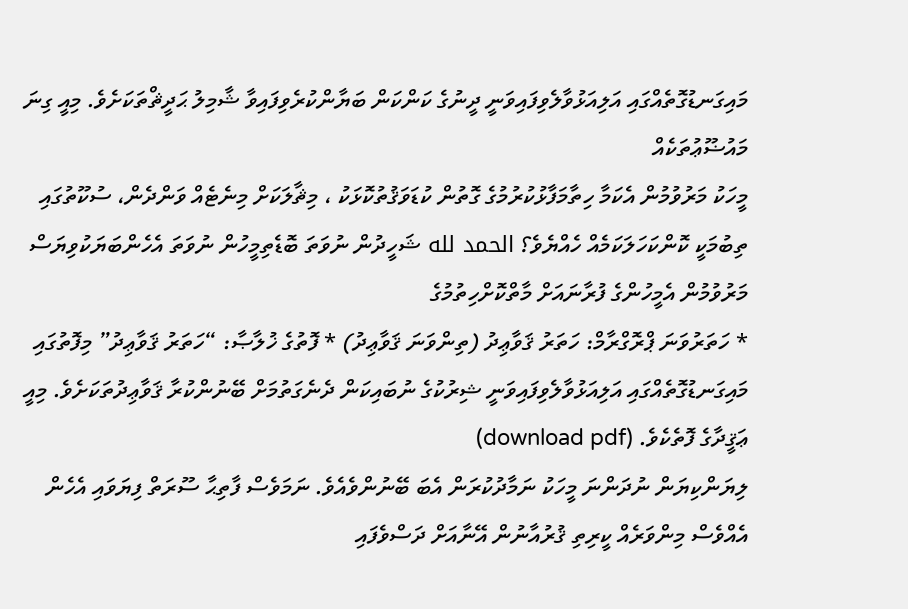މައިގަނޑުގޮތެއްގައި އަލިއަޅުވާލެވިފައިވަނީ ދީނުގެ ކަންކަން ބަޔާންކުރެވިފައިވާ ޝާމިލު ޙަދީޘްތަކަށެވެ. މިއީ ގިނަ މައުޟޫޢުތަކެއް
މީހަކު މަރުވުމުން އެކަމާ ހިތާމަފާޅުކުރުމުގެ ގޮތުން ކުޑަވަޤުތުކޮޅަކު ، މިޘާލަކަށް މިނެޓެއް ވަންދެން، ސުކޫތުގައި ތިބުމަކީ ކޮންކަހަލަކަމެއް ހެއްޔެވެ؟ الحمد لله ޝަހީދުން ނުވަތަ ބޮޑެތިމީހުން ނުވަތަ އެހެންބަޔަކުވިޔަސް މަރުވުމުން އެމީހުންގެ ފުރާނައަށް މާތްކޮށްހިތުމުގެ
* ހަތަރުވަނަ ޕްރޮގްރާމް: ހަތަރު ޤަވާޢިދު (ތިންވަނަ ޤަވާޢިދު) * ފޮތުގެ ޚުލާޞާ: “ހަތަރު ޤަވާޢިދު” މިފޮތުގައި މައިގަނޑުގޮތެއްގައި އަލިއަޅުވާލެވިފައިވަނީ ޝިރުކުގެ ނުބައިކަން ދެނެގަތުމަށް ބޭނުންކުރާ ޤަވާޢިދުތަކަށެވެ. މިއީ ޢަޤީދާގެ ފޮތެކެވެ. (download pdf)
ލިޔަންކިޔަން ނުދަންނަ މީހަކު ނަމާދުކުރަން އެބަ ބޭނުންވެއެވެ. ނަމަވެސް ފާތިޙާ ސޫރަތް ފިޔަވައި އެހެން އެއްވެސް މިންވަރެއް ކީރިތި ޤުރުއާނުން އޭނާއަށް ދަސްވެފައި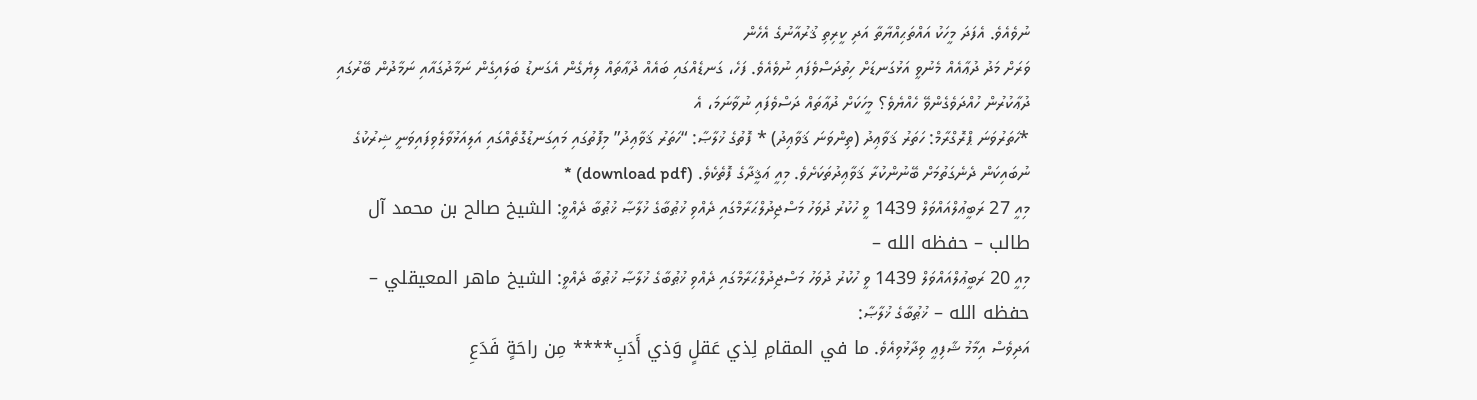ނުވެއެވެ. އެފަދަ މީހަކު އައްތަޙިއްޔާތާ އަދި ކީރިތި ޤުރުއާނުގެ އެހެން
ވަރަށް މަދު ދުޢާއެއް މެނުވީ އަޅުގަނޑަށް ހިތުދަސްވެފައި ނުވެއެވެ. ފަހެ، ގަނޑެއްގައި ބައެއް ދުޢާތައް ލިޔެގެން އެގަނޑު ބަލައިގެން ނަމާދުގައާއި ނަމާދުން ބޭރުގައި ދުޢާކުރުން ހުއްދަވެގެންވޭ ހެއްޔެވެ؟ މީހަކަށް ދުޢާތައް ދަސްވެފައި ނުވާނަމަ، އެ
*ހަތަރުވަނަ ޕްރޮގްރާމް: ހަތަރު ޤަވާޢިދު (ތިންވަނަ ޤަވާޢިދު) * ފޮތުގެ ޚުލާޞާ: “ހަތަރު ޤަވާޢިދު” މިފޮތުގައި މައިގަނޑުގޮތެއްގައި އަލިއަޅުވާލެވިފައިވަނީ ޝިރުކުގެ ނުބައިކަން ދެނެގަތުމަށް ބޭނުންކުރާ ޤަވާޢިދުތަކަށެވެ. މިއީ ޢަޤީދާގެ ފޮތެކެވެ. (download pdf) *
މިއީ 27 ރަބީޢުލްއައްވަލް 1439 ވީ ހުކުރު ދުވަހު މަސްޖިދުލްޙަރާމްގައި ދެއްވި ޚުޠުބާގެ ޚުލާޞާ ޚުޠުބާ ދެއްވީ: الشيخ صالح بن محمد آل طالب – حفظه الله –
މިއީ 20 ރަބީޢުލްއައްވަލް 1439 ވީ ހުކުރު ދުވަހު މަސްޖިދުލްޙަރާމްގައި ދެއްވި ޚުޠުބާގެ ޚުލާޞާ ޚުޠުބާ ދެއްވީ: الشيخ ماهر المعيقلي – حفظه الله – ޚުޠުބާގެ ޚުލާޞާ:
އަދިވެސް އިމާމު ޝާފިޢީ ވިދާޅުވިއެވެ. ما في المقامِ لِذي عَقلٍ وَذي أَدَبِ**** مِن راحَةٍ فَدَعِ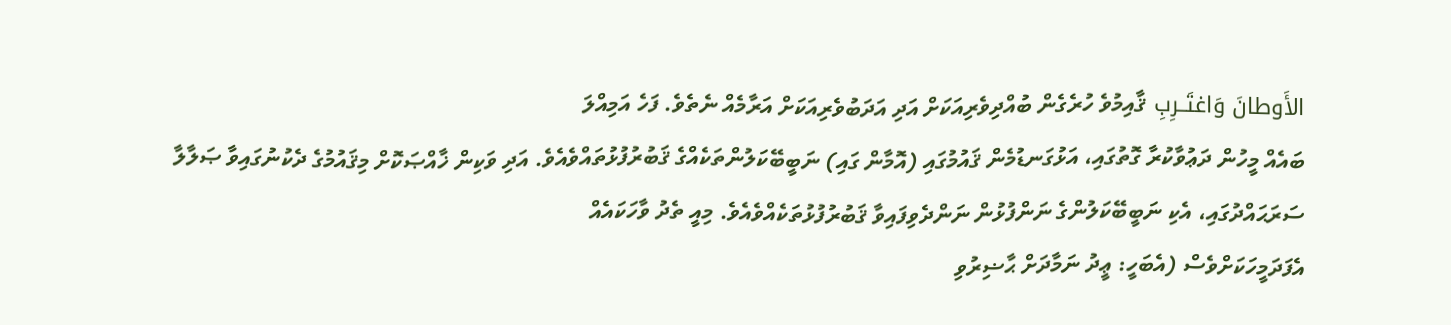الأَوطانَ وَاغتَــرِبِ ޤާއިމުވެ ހުރެގެން ބުއްދިވެރިއަކަށް އަދި އަދަބުވެރިއަކަށް އަރާމެއް ނެތެވެ. ފަހެ އަމިއްލަ
ބައެއް މީހުން ދަޢުވާކުރާ ގޮތުގައި، އަޅުގަނޑުމެން ޤައުމުގައި (އޮމާން ގައި) ނަބީބޭކަލުންތަކެއްގެ ޤަބުރުފުޅުތައްވެއެވެ. އަދި ވަކިން ޚާއްޞަކޮށް މިޤައުމުގެ ދެކުނުގައިވާ ޞަލާލާ ސަރަޙައްދުގައި، އެކި ނަބީބޭކަލުންގެ ނަންފުޅުން ނަންދެވިފައިވާ ޤަބުރުފުޅުތަކެއްވެއެވެ. މިއީ ތެދު ވާހަކައެއް
އެފަދަމީހަކަށްވެސް (އެބަހީ: ޢީދު ނަމާދަށް ޙާޟިރުވި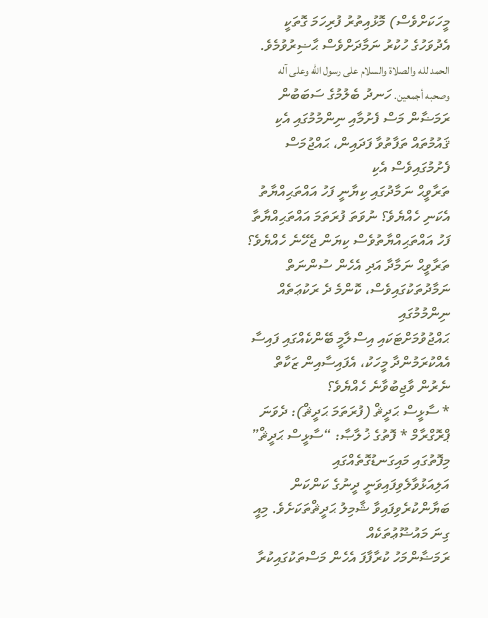މީހަކަށްވެސް) މޮޅުއިތުރު ފުރިހަމަ ގޮތަކީ އެދުވަހުގެ ހުކުރު ނަމާދަށްވެސް ޙާޟިރުވުމެވެ.
الحمد لله والصلاة والسلام على رسول الله وعلى آله وصحبه أجمعين. ހަނދު ބެލުމުގެ ސަބަބުން ރަމަޟާން މަސް ފެށުމާއި ނިންމުމުގައި އެކި ޤައުމުތައް ތަފާތުވާ ފަދައިން، ޙައްޖުމަސް ފެށުމުގައިވެސް އެކި
ތަރާވީޙް ނަމާދުގައި ކިޔާނީ ފަހު އައްތަޙިއްޔާތު އެކަނި ހެއްޔެވެ؟ ނުވަތަ ފުރަތަމަ އައްތަޙިއްޔާތާ ފަހު އައްތަޙިއްޔާތުވެސް ކިޔަން ޖެހޭނެ ހެއްޔެވެ؟ ތަރާވީޙް ނަމާދާ އަދި އެހެން ސުންނަތް ނަމާދުތަކުގައިވެސް، ކޮންމެ ދެ ރަކުޢަތެއް ނިންމުމުގައި
ޙައްޖުވުމަށްޓަކައި އިސްލާމީ ބޭންކެއްގައި ފައިސާ އެއްކުރަމުންދާ މީހަކު، އެފައިސާއިން ޒަކާތް ނެރުން ވާޖިބުވާނެ ހެއްޔެވެ؟
* ސާޅީސް ޙަދީޘް (ފުރަތަމަ ޙަދީޘް): ދެވަނަ ޕްރޮގްރާމް * ފޮތުގެ ޚުލާޞާ: “ސާޅީސް ޙަދީޘް” މިފޮތުގައި މައިގަނޑުގޮތެއްގައި އަލިއަޅުވާލެވިފައިވަނީ ދީނުގެ ކަންކަން ބަޔާންކުރެވިފައިވާ ޝާމިލު ޙަދީޘްތަކަށެވެ. މިއީ ގިނަ މައުޟޫޢުތަކެއް
ރަމަޟާންމަހު ކުރާފާފަ އެހެން މަސްތަކުގައިކުރާ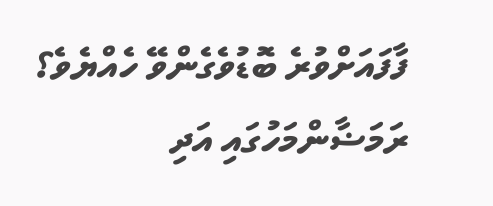ފާފައަށްވުރެ ބޮޑުވެގެންވޭ ހެއްޔެވެ؟ ރަމަޟާންމަހުގައި އަދި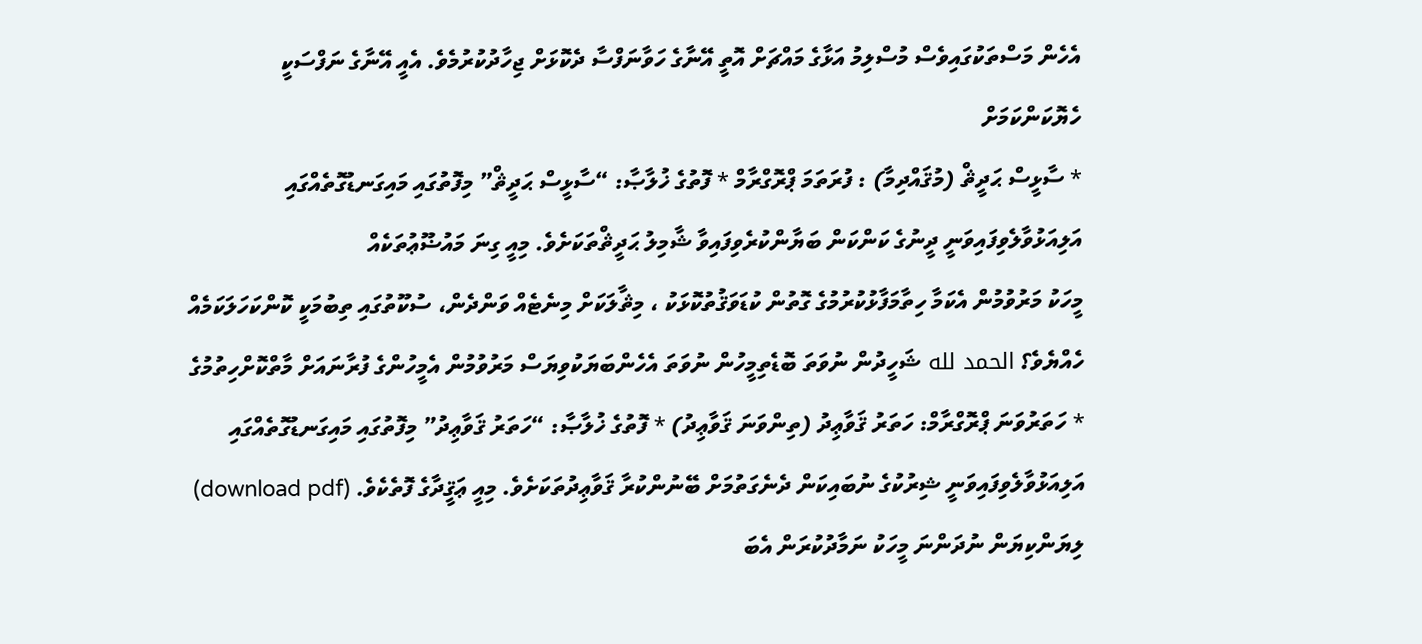އެހެން މަސްތަކުގައިވެސް މުސްލިމު އަޅާގެ މައްޗަށް އޮތީ އޭނާގެ ހަވާނަފްސާ ދެކޮޅަށް ޖިހާދުކުރުމެވެ. އެއީ އޭނާގެ ނަފްސަކީ ހެޔޮކަންކަމަށް
* ސާޅީސް ޙަދީޘް (މުޤައްދިމާ) : ފުރަތަމަ ޕްރޮގްރާމް * ފޮތުގެ ޚުލާޞާ: “ސާޅީސް ޙަދީޘް” މިފޮތުގައި މައިގަނޑުގޮތެއްގައި އަލިއަޅުވާލެވިފައިވަނީ ދީނުގެ ކަންކަން ބަޔާންކުރެވިފައިވާ ޝާމިލު ޙަދީޘްތަކަށެވެ. މިއީ ގިނަ މައުޟޫޢުތަކެއް
މީހަކު މަރުވުމުން އެކަމާ ހިތާމަފާޅުކުރުމުގެ ގޮތުން ކުޑަވަޤުތުކޮޅަކު ، މިޘާލަކަށް މިނެޓެއް ވަންދެން، ސުކޫތުގައި ތިބުމަކީ ކޮންކަހަލަކަމެއް ހެއްޔެވެ؟ الحمد لله ޝަހީދުން ނުވަތަ ބޮޑެތިމީހުން ނުވަތަ އެހެންބަޔަކުވިޔަސް މަރުވުމުން އެމީހުންގެ ފުރާނައަށް މާތްކޮށްހިތުމުގެ
* ހަތަރުވަނަ ޕްރޮގްރާމް: ހަތަރު ޤަވާޢިދު (ތިންވަނަ ޤަވާޢިދު) * ފޮތުގެ ޚުލާޞާ: “ހަތަރު ޤަވާޢިދު” މިފޮތުގައި މައިގަނޑުގޮތެއްގައި އަލިއަޅުވާލެވިފައިވަނީ ޝިރުކުގެ ނުބައިކަން ދެނެގަތުމަށް ބޭނުންކުރާ ޤަވާޢިދުތަކަށެވެ. މިއީ ޢަޤީދާގެ ފޮތެކެވެ. (download pdf)
ލިޔަންކިޔަން ނުދަންނަ މީހަކު ނަމާދުކުރަން އެބަ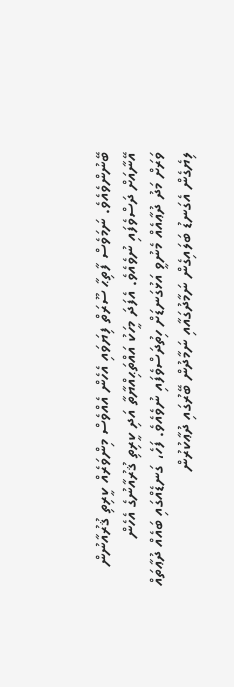ބޭނުންވެއެވެ. ނަމަވެސް ފާތިޙާ ސޫރަތް ފިޔަވައި އެހެން އެއްވެސް މިންވަރެއް ކީރިތި ޤުރުއާނުން އޭނާއަށް ދަސްވެފައި ނުވެއެވެ. އެފަދަ މީހަކު އައްތަޙިއްޔާތާ އަދި ކީރިތި ޤުރުއާނުގެ އެހެން
ވަރަށް މަދު ދުޢާއެއް މެނުވީ އަޅުގަނޑަށް ހިތުދަސްވެފައި ނުވެއެވެ. ފަހެ، ގަނޑެއްގައި ބައެއް ދުޢާތައް ލިޔެގެން އެގަނޑު ބަލައިގެން ނަމާދުގައާއި ނަމާދުން ބޭރުގައި ދުޢާކުރުން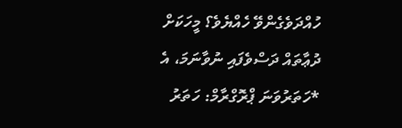ހުއްދަވެގެންވޭ ހެއްޔެވެ؟ މީހަކަށް ދުޢާތައް ދަސްވެފައި ނުވާނަމަ، އެ
*ހަތަރުވަނަ ޕްރޮގްރާމް: ހަތަރު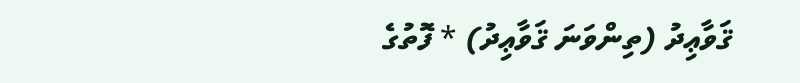ޤަވާޢިދު (ތިންވަނަ ޤަވާޢިދު) * ފޮތުގެ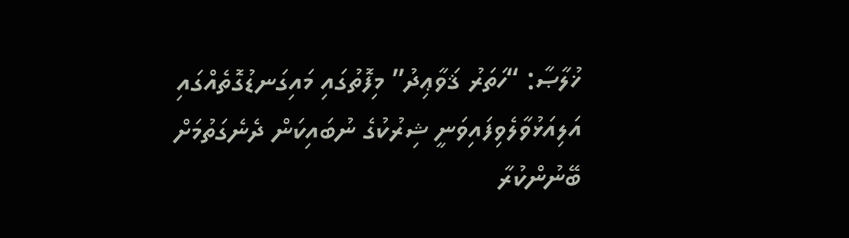ޚުލާޞާ: “ހަތަރު ޤަވާޢިދު” މިފޮތުގައި މައިގަނޑުގޮތެއްގައި އަލިއަޅުވާލެވިފައިވަނީ ޝިރުކުގެ ނުބައިކަން ދެނެގަތުމަށް ބޭނުންކުރާ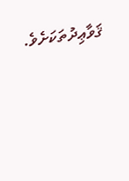ޤަވާޢިދުތަކަށެވެ.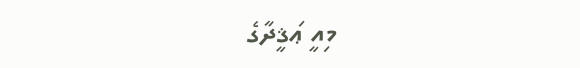މިއީ ޢަޤީދާގެ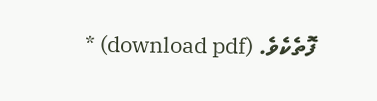ފޮތެކެވެ. (download pdf) *